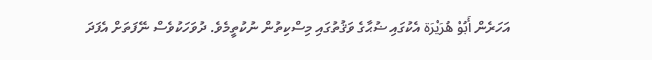އަހަރެން أَبُوْ هُرَيْرَة އެކުގައި ޟުޙާގެ ވަޤުތުގައި މިސްކިތުން ނުކުތީމެވެ. ދުވަހަކުވެސް ނޭފަތަށް އެފަދަ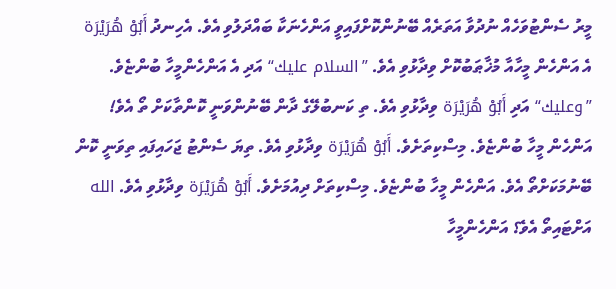މީރު ސެންޓުވަހެއް ނުދުވާ އަތަރެއް ބޭނުންކޮށްފައިވީ އަންހެނަކާ ބައްދަލުވި އެވެ. އެހިނދު أَبُوْ هُرَيْرَة އެ އަންހެން މީހާއާ މުޚާޠަބުކޮށް ވިދާޅުވި އެވެ. ”السلام عليك“ އަދި އެ އަންހެންމީހާ ބުންޏެވެ. ”وعليك“ އަދި أَبُوْ هُرَيْرَة ވިދާޅުވި އެވެ. ތި ކަނބުލޭގެ ދާން ބޭނުންވަނީ ކޮންތާކަށް ތޯ އެވެ! އަންހެން މީހާ ބުންޏެވެ. މިސްކިތަށެވެ. أَبُوْ هُرَيْرَة ވިދާޅުވި އެވެ. ތިޔަ ސެންޓު ޖަހައިފައި ތިވަނީ ކޮން ބޭނުމަކަށްތޯ އެވެ. އަންހެން މީހާ ބުންޏެވެ. މިސްކިތަށް ދިއުމަށެވެ. أَبُوْ هُرَيْرَة ވިދާޅުވި އެވެ. الله އަށްޓައިތޯ އެވެ؟ އަންހެންމީހާ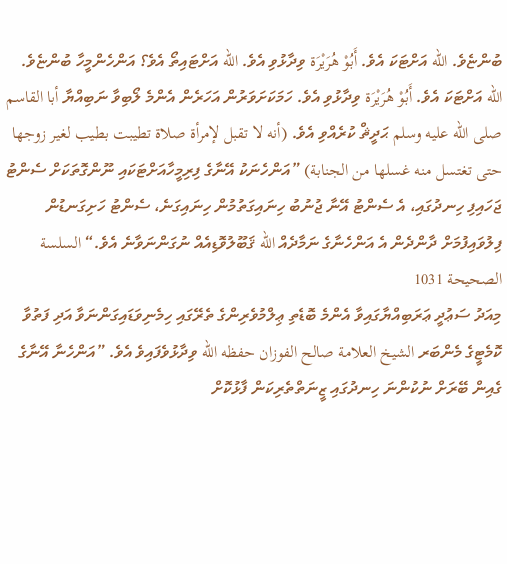ބުންޏެވެ. الله އަށްޓަކަ އެވެ. أَبُوْ هُرَيْرَة ވިދާޅުވި އެވެ. الله އަށްޓައިތޯ އެވެ؟ އަންހެންމީހާ ބުންޏެވެ. الله އަށްޓަކަ އެވެ. أَبُوْ هُرَيْرَة ވިދާޅުވި އެވެ. ހަމަކަށަވަރުން އަހަރެން އެންމެ ލޯބިވާ ނަބިއްޔާ أبا القاسم صلى الله عليه وسلم ޙަދީޘް ކުރެއްވި އެވެ. (أنه لا تقبل لإمرأة صلاة تطيبت بطيب لغير زوجها حتى تغتسل منه غسلها من الجنابة) ”އަންހެނަކު އޭނާގެ ފިރިމީހާއަށްޓަކައި ނޫންގޮތަކަށް ސެންޓު ޖަހައިފި ހިނދުގައި، އެ ސެންޓު އޭނާ ޖުނުބު ހިނައިގަތުމުން ހިނައިގަނެ، ސެންޓު ހަށިގަނޑުން ފިލުވައިފުމަށް ދާންދެން އެ އަންހެނާގެ ނަމާދެއް الله ޤަބޫލުވޮޑިއެއް ނުގަންނަވާނެ އެވެ.“ السلسة الصحيحة 1031
މިއަދު ސަޢުދީ ޢަރަބިއްޔާގައިވާ އެންމެ ބޮޑެތި ޢިލްމުވެރިންގެ ތެރޭގައި ހިމެނިވަޑައިގަންނަވާ އަދި ފަތުވާ ކޮމެޓީގެ މެންބަރ الشيخ العلامة صالح الفوزان حفظه الله ވިދާޅުވެފައިވެ އެވެ. ”އަންހެނާ އޭނާގެ ގެއިން ބޭރަށް ނުކުންނަ ހިނދުގައި ޒީނަތްތެރިކަން ފާޅުކޮށް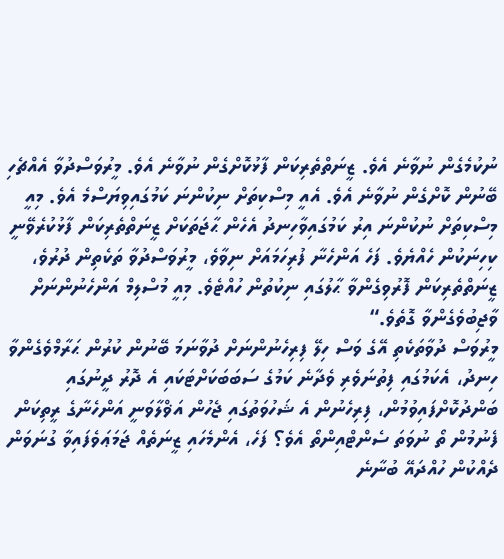ނުކުމެގެން ނުވާނެ އެވެ. ޒީނަތްތެރިކަން ފާޅުކޮށްގެން ނުވާނެ އެވެ. މީރުވަސްދުވާ އެއްޗެހި ބޭނުން ކޮށްގެން ނުވާނެ އެވެ. އެއީ މިސްކިތަށް ނިކުންނަ ކަމުގައިވިޔަސްމެ އެވެ. މިއީ މިސްކިތަށް ނުކުންނަ އިރު ކަމުގައިވާހިނދު އެހެން ޙާޖަތަކަށް ޒީނަތްތެރިކަން ފާޅުކުރެވޭނީ ކިހިނަކުން ހެއްޔެވެ. ފަހެ އަންހެނާ ފުރިހަމައަށް ނިވާވެ، މީރުވަސްދުވާ ތަކެތިން ދުރުވެ، ޒީނަތްތެރިކަން ފޮރުވިގެންވާ ޙާލުގައި ނިކުތުން ހުއްޓެވެ. މިއީ މުސްލިމް އަންހެނުންނަށް ވާޖިބުވެގެންވާ ގޮތެވެ.“
މީރުވަސް ދުވާތަކެތި އޭގެ ވަސް ހިލޭ ފިރިހެނުންނަށް ދުވާނަމަ ބޭނުން ކުރުން ޙަރާމްވެގެންވާ ހިނދު، އެކަމުގައި ފިތުނަވެރި ވެދާނެ ކަމުގެ ސަބަބަކަށްޓަކައި އެ ދޮރު ދީނުގައި ބަންދުކޮށްފައިވުމުން، ފިރިހެނުން އެ ޝަހުވަތުގައި ޖެހުން އަޥްލާވަނީ އަންހެނާގެ ރީތިކަން ފެނުމުން ތޯ ނުވަތަ ސެންޓްއިންތޯ އެވެ؟ ފަހެ، އެންމެހައި ޒީނަތެއް ޖަމަޢަވެފައިވާ ގުނަވަން ދެއްކުން ހުއްދައޭ ބުނާނެ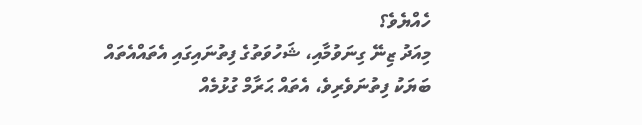ހެއްޔެވެ؟
މިއަދު ޒިނޭ ގިނަވުމާއި، ޝަހުވަތުގެ ފިތުނައިގައި އެތައްއެތައް ބަޔަކު ފިތުނަވެރިވެ، އެތައް ޙަރާމް ގުޅުމެއް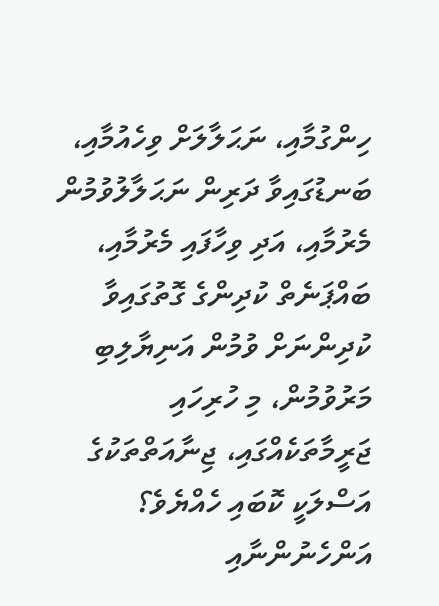ހިންގުމާއި، ނަޙަލާލަށް ވިހެއުމާއި، ބަނޑުގައިވާ ދަރިން ނަޙަލާލުވުމުން މެރުމާއި، އަދި ވިހާފައި މެރުމާއި، ބައްޕަނެތް ކުދިންގެ ގޮތުގައިވާ ކުދިންނަށް ވުމުން އަނިޔާލިބި މަރުވުމުން، މި ހުރިހައި ޖަރީމާތަކެއްގައި، ޖިނާއަތްތަކުގެ އަސްލަކީ ކޮބައި ހެއްޔެވެ؟ އަންހެނުންނާއި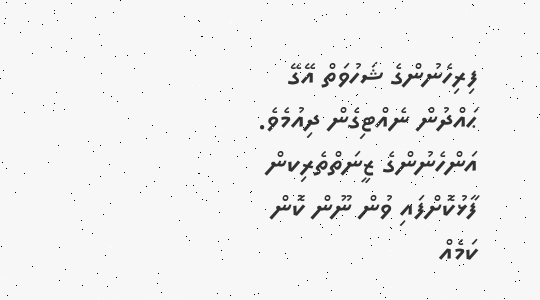ފިރިހެނުންގެ ޝަހުވަތް އޭގޭ ޙައްދުން ނެއްޓިގެން ދިއުމެވެ. އަންހެނުންގެ ޒީނަތްތެރިކން ފާޅުކޮށްފައި ވުން ނޫން ކޮން ކަމެއް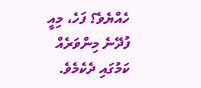ހެއްޔެވެ؟ ފަހެ، މިއީ ފުދޭނެ މިންވަރެއް ކަމުގައި ދެކެމެވެ.